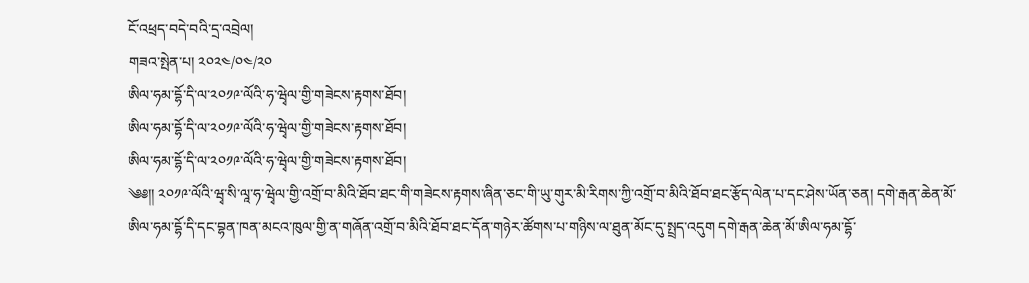ངོ་འཕྲད་བདེ་བའི་དྲ་འབྲེལ།
གཟའ་སྤེན་པ། ༢༠༢༤/༠༤/༢༠
ཨིལ་ཧམ་དྷོ་དི་ལ་༢༠༡༩་ལོའི་ཧ་ཝྭེལ་གྱི་གཟེངས་རྟགས་ཐོབ།
ཨིལ་ཧམ་དྷོ་དི་ལ་༢༠༡༩་ལོའི་ཧ་ཝྭེལ་གྱི་གཟེངས་རྟགས་ཐོབ།
ཨིལ་ཧམ་དྷོ་དི་ལ་༢༠༡༩་ལོའི་ཧ་ཝྭེལ་གྱི་གཟེངས་རྟགས་ཐོབ།
༄༅།། ༢༠༡༩་ལོའི་ཝྭ་སི་ལཱ་ཧ་ཝྭེལ་གྱི་འགྲོ་བ་མིའི་ཐོབ་ཐང་གི་གཟེངས་རྟགས་ཞིན་ཅང་གི་ཡུ་གུར་མི་རིགས་ཀྱི་འགྲོ་བ་མིའི་ཐོབ་ཐང་རྩོད་ལེན་པ་དང་ཤེས་ཡོན་ཅན། དགེ་རྒན་ཆེན་མོ་ཨིལ་ཧམ་དྷོ་དི་དང་བྷན་ཁན་མངའ་ཁུལ་གྱི་ན་གཞོན་འགྲོ་བ་མིའི་ཐོབ་ཐང་དོན་གཉེར་ཚོགས་པ་གཉིས་ལ་ཐུན་མོང་དུ་སྤྲད་འདུག དགེ་རྒན་ཆེན་མོ་ཨིལ་ཧམ་དྷོ་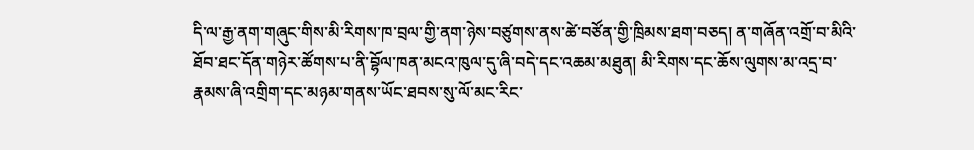དི་ལ་རྒྱ་ནག་གཞུང་གིས་མི་རིགས་ཁ་བྲལ་གྱི་ནག་ཉེས་བཙུགས་ནས་ཚེ་བཙོན་གྱི་ཁྲིམས་ཐག་བཅད། ན་གཞོན་འགྲོ་བ་མིའི་ཐོབ་ཐང་དོན་གཉེར་ཚོགས་པ་ནི་བྷོལ་ཁན་མངའ་ཁུལ་དུ་ཞི་བདེ་དང་འཆམ་མཐུན། མི་རིགས་དང་ཆོས་ལུགས་མ་འདྲ་བ་རྣམས་ཞི་འགྲིག་དང་མཉམ་གནས་ཡོང་ཐབས་སུ་ལོ་མང་རིང་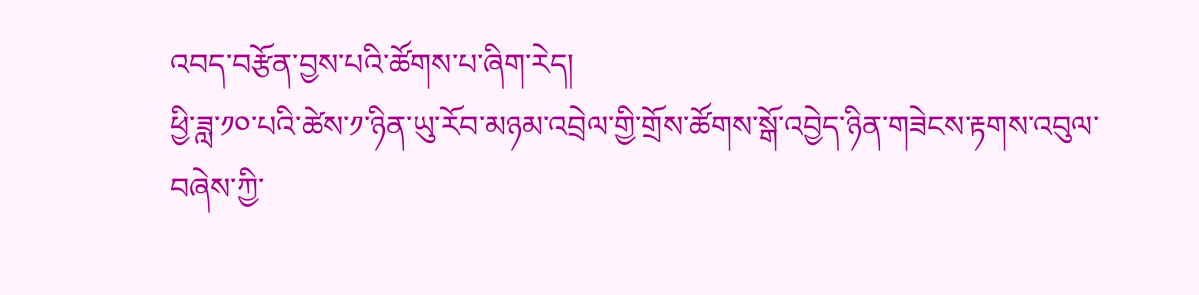འབད་བརྩོན་བྱས་པའི་ཚོགས་པ་ཞིག་རེད།
ཕྱི་ཟླ་༡༠་པའི་ཚེས་༡་ཉིན་ཡུ་རོབ་མཉམ་འབྲེལ་གྱི་གྲོས་ཚོགས་སྒོ་འབྱེད་ཉིན་གཟེངས་རྟགས་འབུལ་བཞེས་ཀྱི་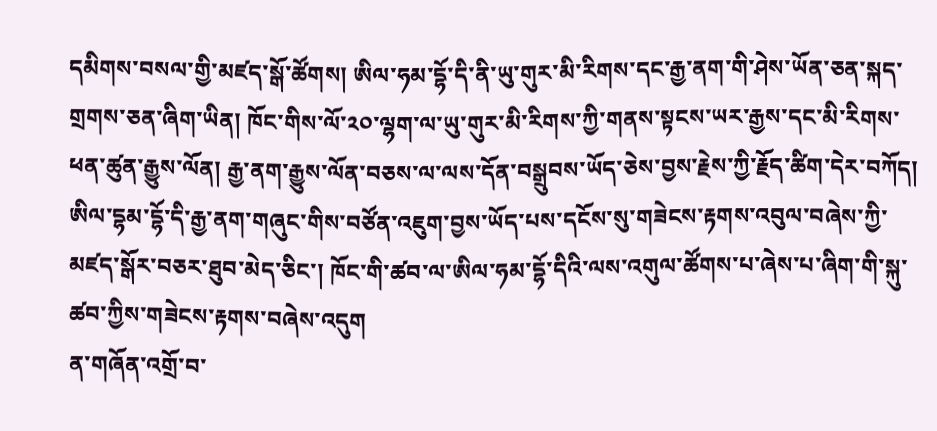དམིགས་བསལ་གྱི་མཛད་སྒོ་ཚོགས། ཨིལ་ཧམ་དྷོ་དི་ནི་ཡུ་གུར་མི་རིགས་དང་རྒྱ་ནག་གི་ཤེས་ཡོན་ཅན་སྐད་གྲགས་ཅན་ཞིག་ཡིན། ཁོང་གིས་ལོ་༢༠་ལྷག་ལ་ཡུ་གུར་མི་རིགས་ཀྱི་གནས་སྟངས་ཡར་རྒྱས་དང་མི་རིགས་ཕན་ཚུན་རྒྱུས་ལོན། རྒྱ་ནག་རྒྱུས་ལོན་བཅས་ལ་ལས་དོན་བསྒྲུབས་ཡོད་ཅེས་བྱས་རྗེས་ཀྱི་རྗོད་ཚིག་དེར་བཀོད། ཨིལ་དྷམ་དྷོ་དི་རྒྱ་ནག་གཞུང་གིས་བཙོན་འཇུག་བྱས་ཡོད་པས་དངོས་སུ་གཟེངས་རྟགས་འབུལ་བཞེས་ཀྱི་མཛད་སྒོར་བཅར་ཐུབ་མེད་ཅིང་། ཁོང་གི་ཚབ་ལ་ཨིལ་ཧམ་དྷོ་དིའི་ལས་འགུལ་ཚོགས་པ་ཞེས་པ་ཞིག་གི་སྐུ་ཚབ་ཀྱིས་གཟེངས་རྟགས་བཞེས་འདུག
ན་གཞོན་འགྲོ་བ་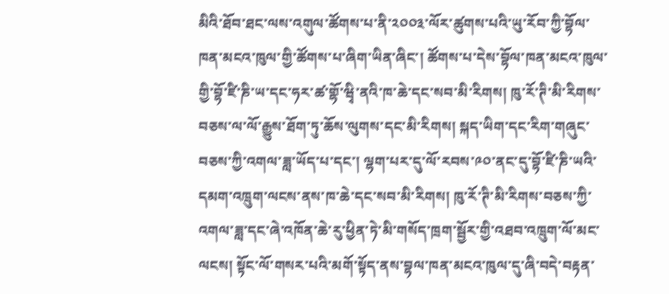མིའི་ཐོབ་ཐང་ལས་འགུལ་ཚོགས་པ་ནི་༢༠༠༣་ལོར་ཚུགས་པའི་ཡུ་རོབ་ཀྱི་བྷོལ་ཁན་མངའ་ཁུལ་གྱི་ཚོགས་པ་ཞིག་ཡིན་ཞིང་། ཚོགས་པ་དེས་བྷོལ་ཁན་མངའ་ཁུལ་གྱི་བྷོ་ཛི་ཎི་ཡ་དང་ཧར་ཚ་གྷོ་ཝྭི་ནའི་ཁ་ཆེ་དང་སབ་མི་རིགས། ཁུ་རོ་ཊི་མི་རིགས་བཅས་ལ་ལོ་རྒྱུས་ཐོག་ཏུ་ཆོས་ལུགས་དང་མི་རིགས། སྐད་ཡིག་དང་རིག་གཞུང་བཅས་ཀྱི་འགལ་ཟླ་ཡོད་པ་དང་། ལྷག་པར་དུ་ལོ་རབས་༩༠་ནང་དུ་བྷོ་ཛི་ཎི་ཡའི་དམག་འཁྲུག་ལངས་ནས་ཁ་ཆེ་དང་སབ་མི་རིགས། ཁུ་རོ་ཊི་མི་རིགས་བཅས་ཀྱི་འགལ་ཟླ་དང་ཞེ་འཁོན་ཆེ་རུ་ཕྱིན་ཏེ་མི་གསོད་ཁྲག་སྦྱོར་གྱི་འཐབ་འཁྲུག་ལོ་མང་ལངས། སྟོང་ལོ་གསར་པའི་མགོ་སྟོད་ནས་བྷལ་ཁན་མངའ་ཁུལ་དུ་ཞི་བདེ་བརྟན་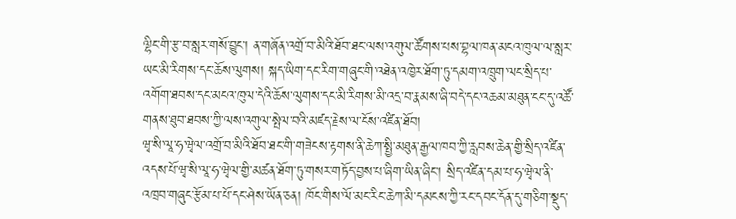ལྷིང་གི་རྩ་བ་སླར་གསོ་བྱུང་། ན་གཞོན་འགྲོ་བ་མིའི་ཐོབ་ཐང་ལས་འགུལ་ཚོགས་པས་བྷལ་ཁན་མངའ་ཁུལ་ལ་སླར་ཡང་མི་རིགས་དང་ཆོས་ལུགས། སྐད་ཡིག་དང་རིག་གཞུང་གི་འཐེན་འཁྱེར་ཐོག་ཏུ་དམག་འཁྲུག་ལང་སྲིད་པ་འགོག་ཐབས་དང་མངའ་ཁུལ་དེའི་ཆོས་ལུགས་དང་མི་རིགས་མི་འདྲ་བ་རྣམས་ཞི་བདེ་དང་འཆམ་མཐུན་ངང་དུ་འཚོ་གནས་ཐུབ་ཐབས་ཀྱི་ལས་འགུལ་སྤེལ་བའི་མཛད་རྗེས་ལ་ངོས་འཛིན་ཐོབ།
ཝྭ་སི་ལཱ་ཧ་ཝྭེལ་འགྲོ་བ་མིའི་ཐོབ་ཐང་གི་གཟེངས་རྟགས་ནི་ཆེཀ་སྤྱི་མཐུན་རྒྱལ་ཁབ་ཀྱི་རླབས་ཆེན་གྱི་སྲིད་འཛིན་འདས་པོ་ཝྭ་སི་ལཱ་ཧ་ཝྭེལ་གྱི་མཚན་ཐོག་ཏུ་གསར་གཏོད་བྱས་པ་ཞིག་ཡིན་ཞིང་། སྲིད་འཛིན་དམ་པ་ཧ་ཝྭེལ་ནི་འཁྲབ་གཞུང་རྩོམ་པ་པོ་དང་ཤེས་ཡོན་ཅན། ཁོང་གིས་ལོ་མང་རིང་ཆེཀ་མི་དམངས་ཀྱི་རང་དབང་དོན་དུ་གཅིག་སྡུད་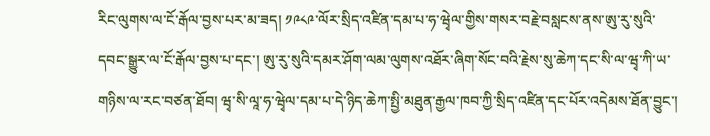རིང་ལུགས་ལ་ངོ་རྒོལ་བྱས་པར་མ་ཟད། ༡༩༨༩་ལོར་སྲིད་འཛིན་དམ་པ་ཧ་ཝྭེལ་གྱིས་གསར་བརྗེ་བསླངས་ནས་ཨུ་རུ་སུའི་དབང་སྒྱུར་ལ་ངོ་རྒོལ་བྱས་པ་དང་། ཨུ་རུ་སུའི་དམར་ཤོག་ལམ་ལུགས་འཐོར་ཞིག་སོང་བའི་རྗེས་སུ་ཆེཀ་དང་སི་ལ་ཝྭ་ཀི་ཡ་གཉིས་ལ་རང་བཙན་ཐོབ། ཝྭ་སི་ལཱ་ཧ་ཝྭེལ་དམ་པ་དེ་ཉིད་ཆེཀ་སྤྱི་མཐུན་རྒྱལ་ཁབ་ཀྱི་སྲིད་འཛིན་དང་པོར་འདེམས་ཐོན་བྱུང་།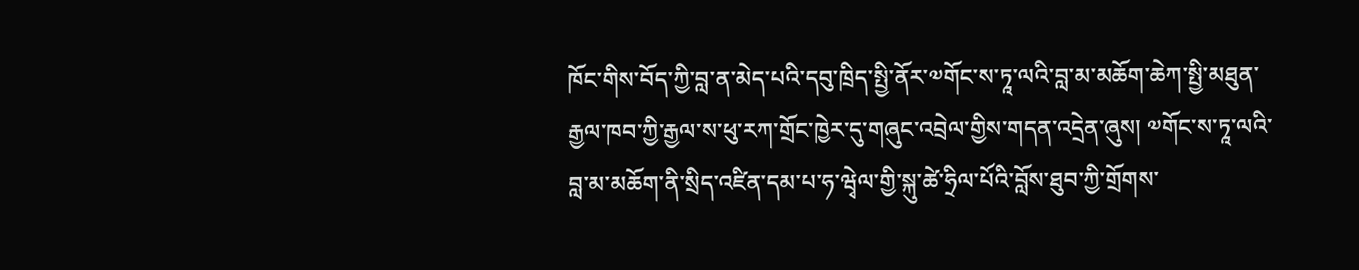ཁོང་གིས་བོད་ཀྱི་བླ་ན་མེད་པའི་དབུ་ཁྲིད་སྤྱི་ནོར་༧གོང་ས་ཏཱ་ལའི་བླ་མ་མཆོག་ཆེཀ་སྤྱི་མཐུན་རྒྱལ་ཁབ་ཀྱི་རྒྱལ་ས་ཕུ་རཀ་གྲོང་ཁྱེར་དུ་གཞུང་འབྲེལ་གྱིས་གདན་འདྲེན་ཞུས། ༧གོང་ས་ཏཱ་ལའི་བླ་མ་མཆོག་ནི་སྲིད་འཛིན་དམ་པ་ཧ་ཝྭེལ་གྱི་སྐུ་ཚེ་ཧྲིལ་པོའི་བློས་ཐུབ་ཀྱི་གྲོགས་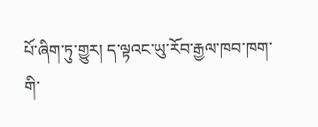པོ་ཞིག་ཏུ་གྱུར། ད་ལྟའང་ཡུ་རོབ་རྒྱལ་ཁབ་ཁག་གི་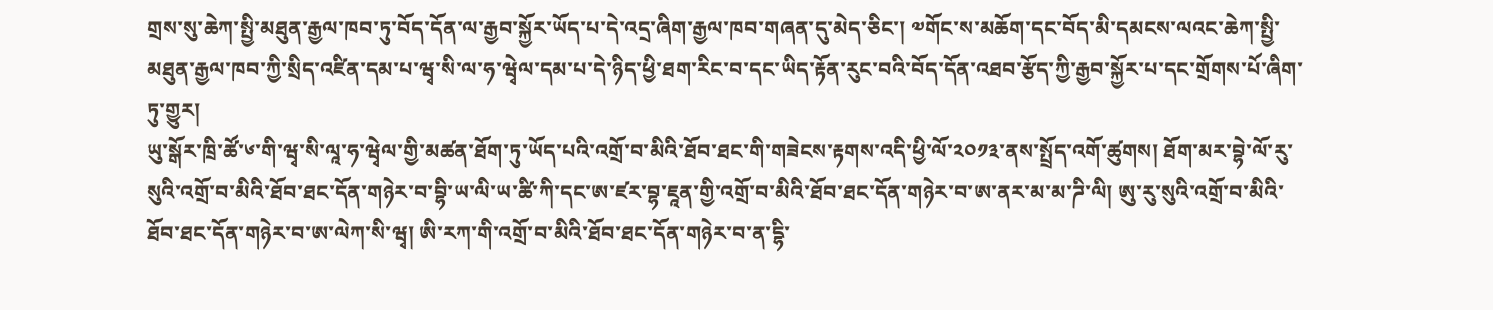གྲས་སུ་ཆེཀ་སྤྱི་མཐུན་རྒྱལ་ཁབ་ཏུ་བོད་དོན་ལ་རྒྱབ་སྐྱོར་ཡོད་པ་དེ་འདྲ་ཞིག་རྒྱལ་ཁབ་གཞན་དུ་མེད་ཅིང་། ༧གོང་ས་མཆོག་དང་བོད་མི་དམངས་ལའང་ཆེཀ་སྤྱི་མཐུན་རྒྱལ་ཁབ་ཀྱི་སྲིད་འཛིན་དམ་པ་ཝྭ་སི་ལ་ཧ་ཝྭེལ་དམ་པ་དེ་ཉིད་ཕྱི་ཐག་རིང་བ་དང་ཡིད་རྟོན་རུང་བའི་བོད་དོན་འཐབ་རྩོད་ཀྱི་རྒྱབ་སྐྱོར་པ་དང་གྲོགས་པོ་ཞིག་ཏུ་གྱུར།
ཡུ་སྒོར་ཁྲི་ཚོ་༦་གི་ཝྭ་སི་ལཱ་ཧ་ཝྭེལ་གྱི་མཚན་ཐོག་ཏུ་ཡོད་པའི་འགྲོ་བ་མིའི་ཐོབ་ཐང་གི་གཟེངས་རྟགས་འདི་ཕྱི་ལོ་༢༠༡༣་ནས་སྤྲོད་འགོ་ཚུགས། ཐོག་མར་བྷེ་ལོ་རུ་སུའི་འགྲོ་བ་མིའི་ཐོབ་ཐང་དོན་གཉེར་བ་བྷི་ཡ་ལི་ཡ་ཚི་ཀི་དང་ཨ་ཛར་བྷ་ཇཱན་གྱི་འགྲོ་བ་མིའི་ཐོབ་ཐང་དོན་གཉེར་བ་ཨ་ནར་མ་མ་ཌི་ལི། ཨུ་རུ་སུའི་འགྲོ་བ་མིའི་ཐོབ་ཐང་དོན་གཉེར་བ་ཨ་ལེཀ་སི་ཝྭ། ཨི་རཀ་གི་འགྲོ་བ་མིའི་ཐོབ་ཐང་དོན་གཉེར་བ་ན་དྷི་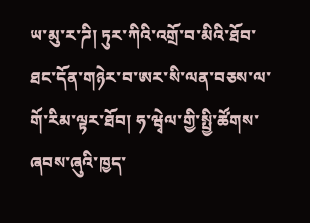ཡ་མུ་ར་ཌི། ཏུར་ཀིའི་འགྲོ་བ་མིའི་ཐོབ་ཐང་དོན་གཉེར་བ་ཨར་སི་ལན་བཅས་ལ་གོ་རིམ་ལྟར་ཐོབ། ཧ་ཝྭེལ་གྱི་སྤྱི་ཚོགས་ཞབས་ཞུའི་ཁྱད་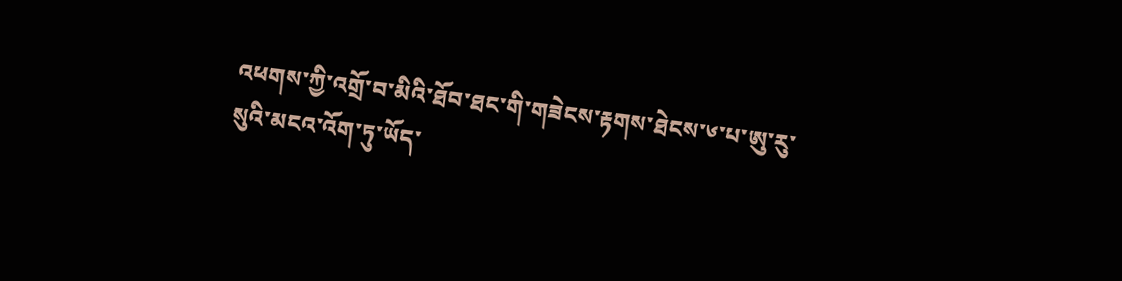འཕགས་ཀྱི་འགྲོ་བ་མིའི་ཐོབ་ཐང་གི་གཟེངས་རྟགས་ཐེངས་༦་པ་ཨུ་རུ་སུའི་མངའ་འོག་ཏུ་ཡོད་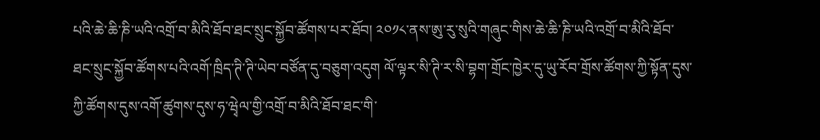པའི་ཆེ་ཆི་ཎི་ཡའི་འགྲོ་བ་མིའི་ཐོབ་ཐང་སྲུང་སྐྱོབ་ཚོགས་པར་ཐོབ། ༢༠༡༨་ནས་ཨུ་རུ་སུའི་གཞུང་གིས་ཆེ་ཆི་ཎི་ཡའི་འགྲོ་བ་མིའི་ཐོབ་ཐང་སྲུང་སྐྱོབ་ཚོགས་པའི་འགོ་ཁྲིད་ཊི་ཊི་ཡེབ་བཙོན་དུ་བཅུག་འདུག ལོ་ལྟར་སི་ཊི་ར་སི་བྷག་གྲོང་ཁྱེར་དུ་ཡུ་རོབ་གྲོས་ཚོགས་ཀྱི་སྟོན་དུས་ཀྱི་ཚོགས་དུས་འགོ་ཚུགས་དུས་ཧ་ཝྭེལ་གྱི་འགྲོ་བ་མིའི་ཐོབ་ཐང་གི་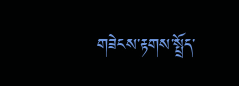གཟེངས་རྟགས་སྤྲོད་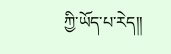ཀྱི་ཡོད་པ་རེད།།